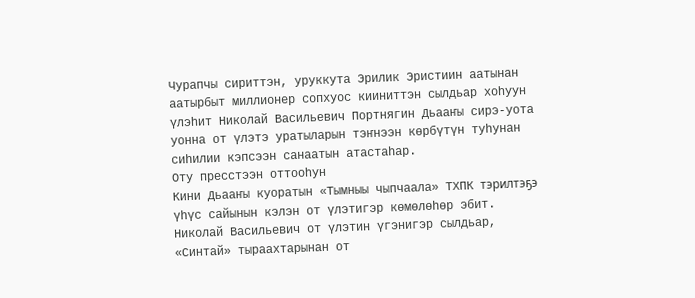Чурапчы сириттэн, уруккута Эрилик Эристиин аатынан аатырбыт миллионер сопхуос кииниттэн сылдьар хоһуун үлэһит Николай Васильевич Портнягин Дьааҥы сирэ-уота уонна от үлэтэ уратыларын тэҥнээн көрбүтүн туһунан сиһилии кэпсээн санаатын атастаһар.
Оту пресстээн оттооһун
Кини Дьааҥы куоратын «Тымныы чыпчаала» ТХПК тэрилтэҕэ үһүс сайынын кэлэн от үлэтигэр көмөлөһөр эбит.
Николай Васильевич от үлэтин үгэнигэр сылдьар, «Синтай» тыраахтарынан от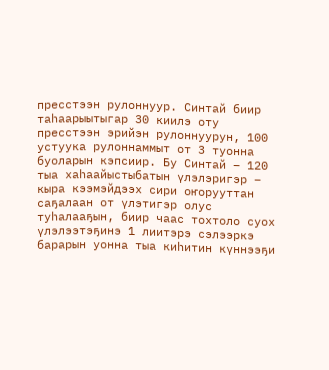пресстээн рулоннуур. Синтай биир таһаарыытыгар 30 киилэ оту пресстээн эрийэн рулоннуурун, 100 устуука рулоннаммыт от 3 туонна буоларын кэпсиир. Бу Синтай – 120 тыа хаһаайыстыбатын үлэлэригэр – кыра кээмэйдээх сири оҥорууттан саҕалаан от үлэтигэр олус туһалааҕын, биир чаас тохтоло суох үлэлээтэҕинэ 1 лиитэрэ сэлээркэ барарын уонна тыа киһитин күннээҕи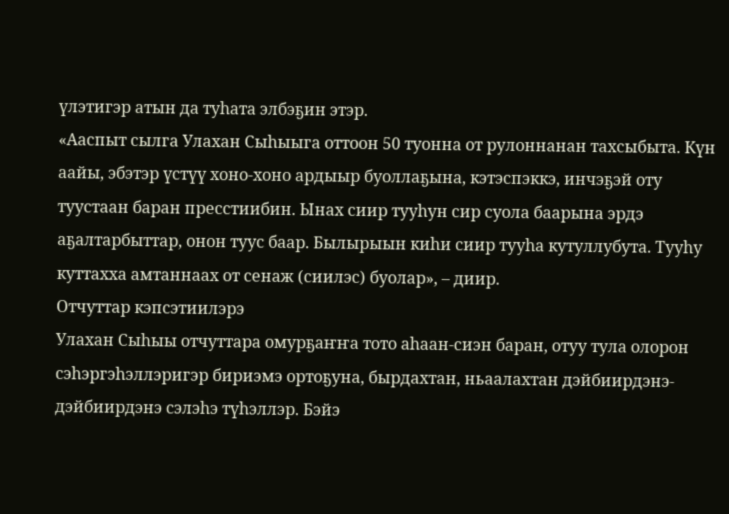үлэтигэр атын да туһата элбэҕин этэр.
«Ааспыт сылга Улахан Сыһыыга оттоон 50 туонна от рулоннанан тахсыбыта. Күн аайы, эбэтэр үстүү хоно-хоно ардыыр буоллаҕына, кэтэспэккэ, инчэҕэй оту туустаан баран пресстиибин. Ынах сиир тууһун сир суола баарына эрдэ аҕалтарбыттар, онон туус баар. Былырыын киһи сиир тууһа кутуллубута. Тууһу куттахха амтаннаах от сенаж (сиилэс) буолар», – диир.
Отчуттар кэпсэтиилэрэ
Улахан Сыһыы отчуттара омурҕаҥҥа тото аһаан-сиэн баран, отуу тула олорон сэһэргэһэллэригэр бириэмэ ортоҕуна, бырдахтан, ньаалахтан дэйбиирдэнэ-дэйбиирдэнэ сэлэһэ түһэллэр. Бэйэ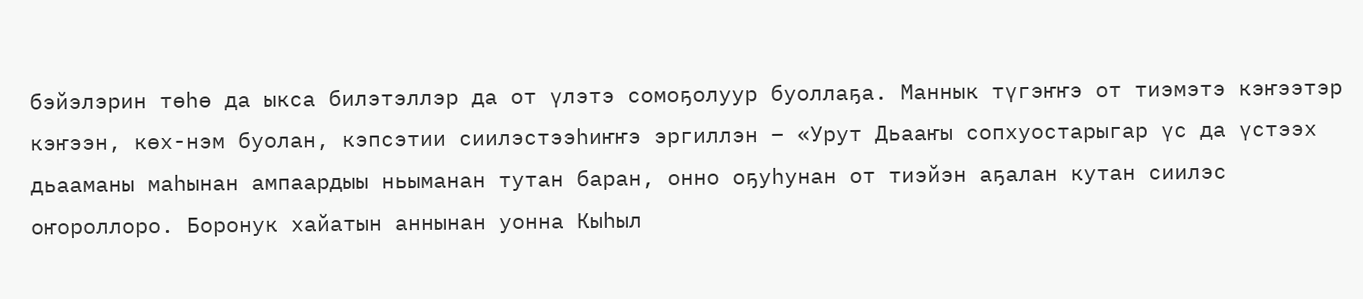бэйэлэрин төһө да ыкса билэтэллэр да от үлэтэ сомоҕолуур буоллаҕа. Маннык түгэҥҥэ от тиэмэтэ кэҥээтэр кэҥээн, көх-нэм буолан, кэпсэтии сиилэстээһиҥҥэ эргиллэн – «Урут Дьааҥы сопхуостарыгар үс да үстээх дьааманы маһынан ампаардыы ньыманан тутан баран, онно оҕуһунан от тиэйэн аҕалан кутан сиилэс оҥороллоро. Боронук хайатын аннынан уонна Кыһыл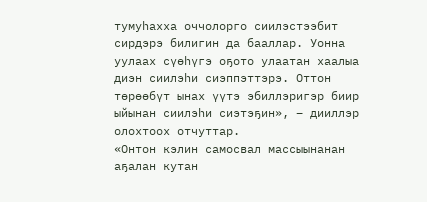тумуһахха оччолорго сиилэстээбит сирдэрэ билигин да бааллар. Уонна уулаах сүөһүгэ оҕото улаатан хаалыа диэн сиилэһи сиэппэттэрэ. Оттон төрөөбүт ынах үүтэ эбиллэригэр биир ыйынан сиилэһи сиэтэҕин», – дииллэр олохтоох отчуттар.
«Онтон кэлин самосвал массыынанан аҕалан кутан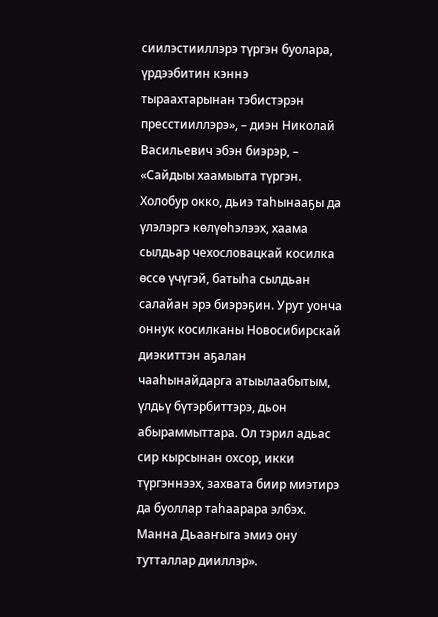сиилэстииллэрэ түргэн буолара, үрдээбитин кэннэ тыраахтарынан тэбистэрэн пресстииллэрэ», – диэн Николай Васильевич эбэн биэрэр, – «Сайдыы хаамыыта түргэн. Холобур окко, дьиэ таһынааҕы да үлэлэргэ көлүөһэлээх, хаама сылдьар чехословацкай косилка өссө үчүгэй, батыһа сылдьан салайан эрэ биэрэҕин. Урут уонча оннук косилканы Новосибирскай диэкиттэн аҕалан чааһынайдарга атыылаабытым, үлдьү бүтэрбиттэрэ, дьон абыраммыттара. Ол тэрил адьас сир кырсынан охсор, икки түргэннээх, захвата биир миэтирэ да буоллар таһаарара элбэх. Манна Дьааҥыга эмиэ ону тутталлар дииллэр».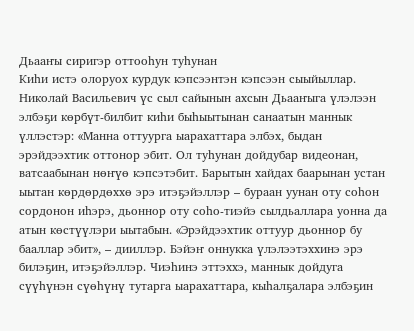Дьааҥы сиригэр оттооһун туһунан
Киһи истэ олоруох курдук кэпсээнтэн кэпсээн сыыйыллар. Николай Васильевич үс сыл сайынын ахсын Дьааҥыга үлэлээн элбэҕи көрбүт-билбит киһи быһыытынан санаатын маннык үллэстэр: «Манна оттуурга ыарахаттара элбэх, быдан эрэйдээхтик оттонор эбит. Ол туһунан дойдубар видеонан, ватсаабынан нөҥүө кэпсэтэбит. Барытын хайдах баарынан устан ыытан көрдөрдөххө эрэ итэҕэйэллэр – бураан уунан оту соһон сордонон иһэрэ, дьоннор оту соһо-тиэйэ сылдьаллара уонна да атын көстүүлэри ыытабын. «Эрэйдээхтик оттуур дьоннор бу бааллар эбит», – дииллэр. Бэйэҥ оннукка үлэлээтэххинэ эрэ билэҕин, итэҕэйэллэр. Чиэһинэ эттэххэ, маннык дойдуга сүүһүнэн сүөһүнү тутарга ыарахаттара, кыһалҕалара элбэҕин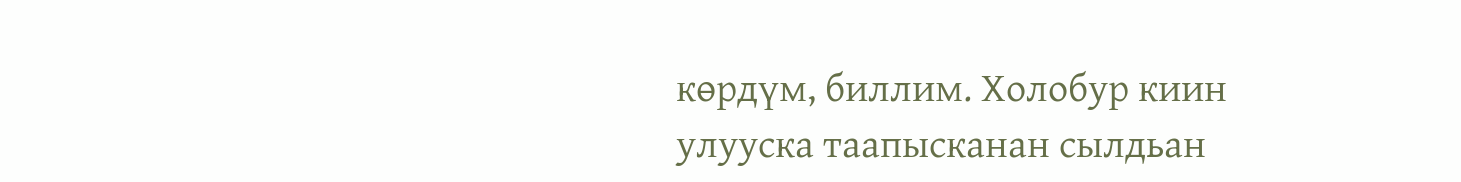көрдүм, биллим. Холобур киин улууска таапысканан сылдьан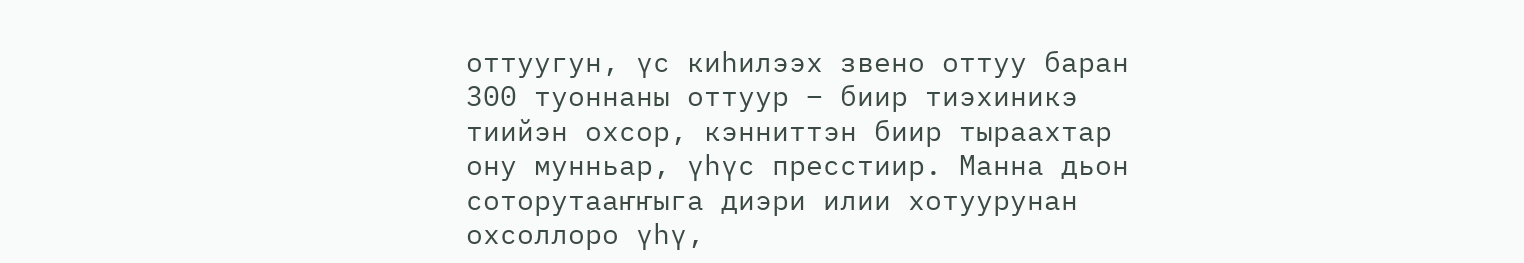оттуугун, үс киһилээх звено оттуу баран 300 туоннаны оттуур – биир тиэхиникэ тиийэн охсор, кэнниттэн биир тыраахтар ону мунньар, үһүс пресстиир. Манна дьон соторутааҥҥыга диэри илии хотуурунан охсоллоро үһү,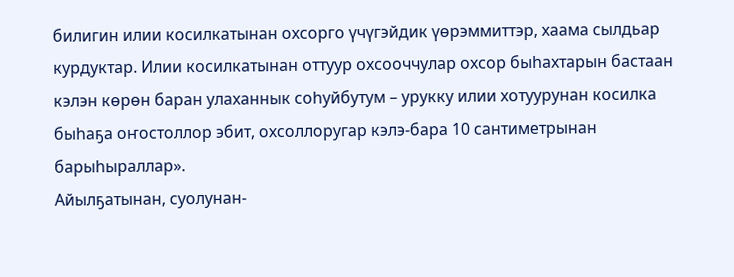билигин илии косилкатынан охсорго үчүгэйдик үөрэммиттэр, хаама сылдьар курдуктар. Илии косилкатынан оттуур охсооччулар охсор быһахтарын бастаан кэлэн көрөн баран улаханнык соһуйбутум – урукку илии хотуурунан косилка быһаҕа оҥостоллор эбит, охсоллоругар кэлэ-бара 10 сантиметрынан барыһыраллар».
Айылҕатынан, суолунан-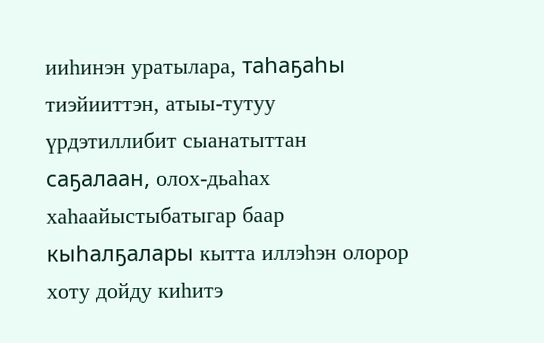ииһинэн уратылара, таһаҕаһы тиэйииттэн, атыы-тутуу үрдэтиллибит сыанатыттан саҕалаан, олох-дьаһах хаһаайыстыбатыгар баар кыһалҕалары кытта иллэһэн олорор хоту дойду киһитэ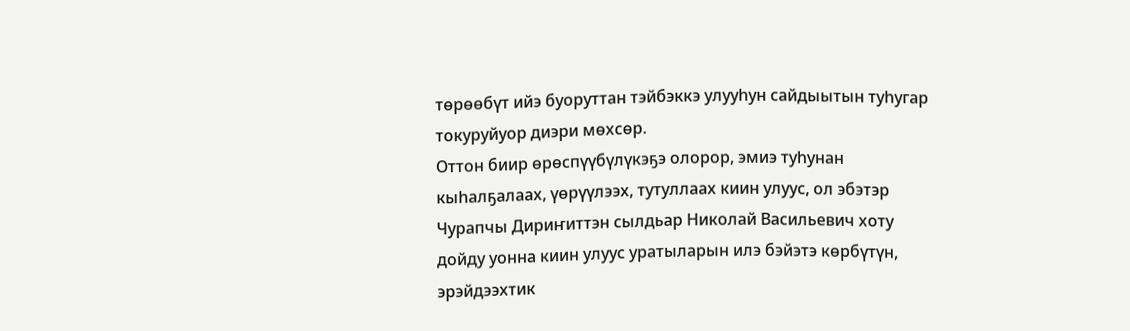төрөөбүт ийэ буоруттан тэйбэккэ улууһун сайдыытын туһугар токуруйуор диэри мөхсөр.
Оттон биир өрөспүүбүлүкэҕэ олорор, эмиэ туһунан кыһалҕалаах, үөрүүлээх, тутуллаах киин улуус, ол эбэтэр Чурапчы Дириҥиттэн сылдьар Николай Васильевич хоту дойду уонна киин улуус уратыларын илэ бэйэтэ көрбүтүн, эрэйдээхтик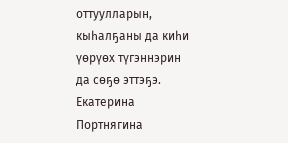оттуулларын, кыһалҕаны да киһи үөрүөх түгэннэрин да сөҕө эттэҕэ.
Екатерина Портнягина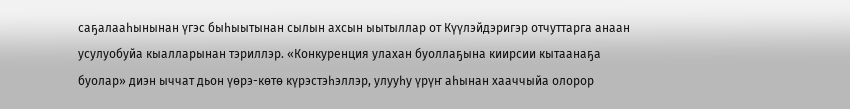саҕалааһынынан үгэс быһыытынан сылын ахсын ыытыллар от Күүлэйдэригэр отчуттарга анаан усулуобуйа кыалларынан тэриллэр. «Конкуренция улахан буоллаҕына киирсии кытаанаҕа буолар» диэн ыччат дьон үөрэ-көтө күрэстэһэллэр, улууһу үрүҥ аһынан хааччыйа олорор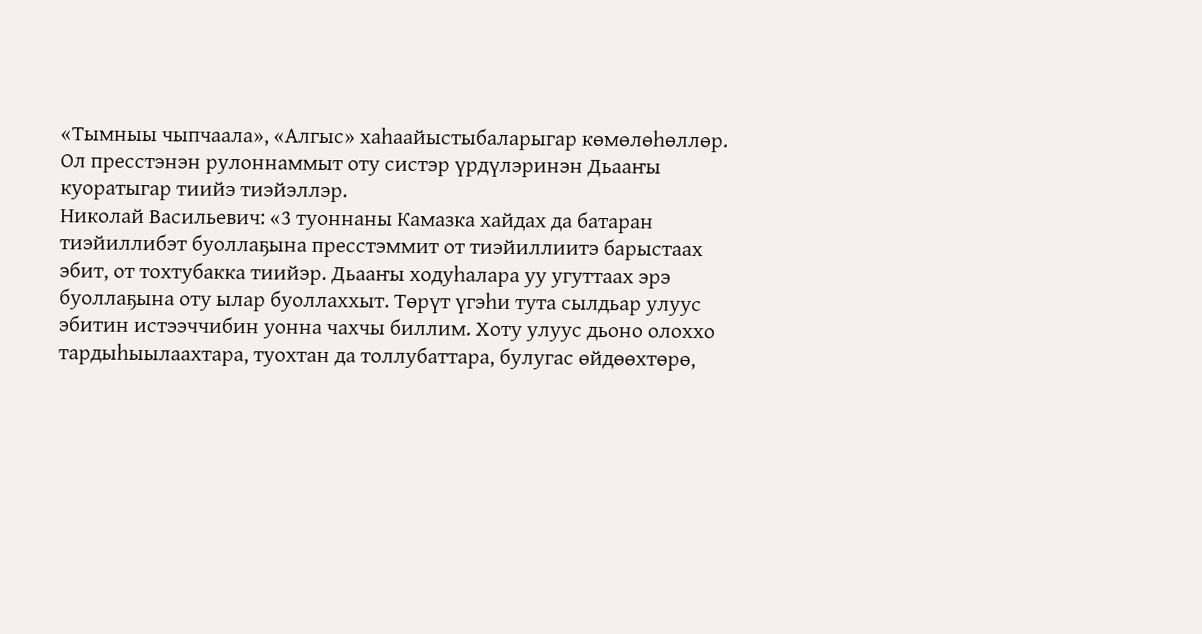«Тымныы чыпчаала», «Алгыс» хаһаайыстыбаларыгар көмөлөһөллөр. Ол пресстэнэн рулоннаммыт оту систэр үрдүлэринэн Дьааҥы куоратыгар тиийэ тиэйэллэр.
Николай Васильевич: «3 туоннаны Камазка хайдах да батаран тиэйиллибэт буоллаҕына пресстэммит от тиэйиллиитэ барыстаах эбит, от тохтубакка тиийэр. Дьааҥы ходуһалара уу угуттаах эрэ буоллаҕына оту ылар буоллаххыт. Төрүт үгэһи тута сылдьар улуус эбитин истээччибин уонна чахчы биллим. Хоту улуус дьоно олоххо тардыһыылаахтара, туохтан да толлубаттара, булугас өйдөөхтөрө,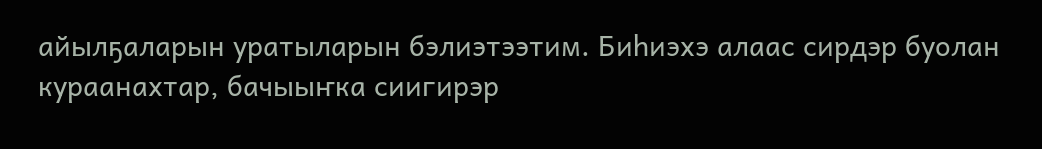айылҕаларын уратыларын бэлиэтээтим. Биһиэхэ алаас сирдэр буолан кураанахтар, бачыыҥка сиигирэр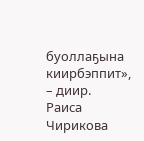буоллаҕына киирбэппит», – диир.
Раиса Чирикова